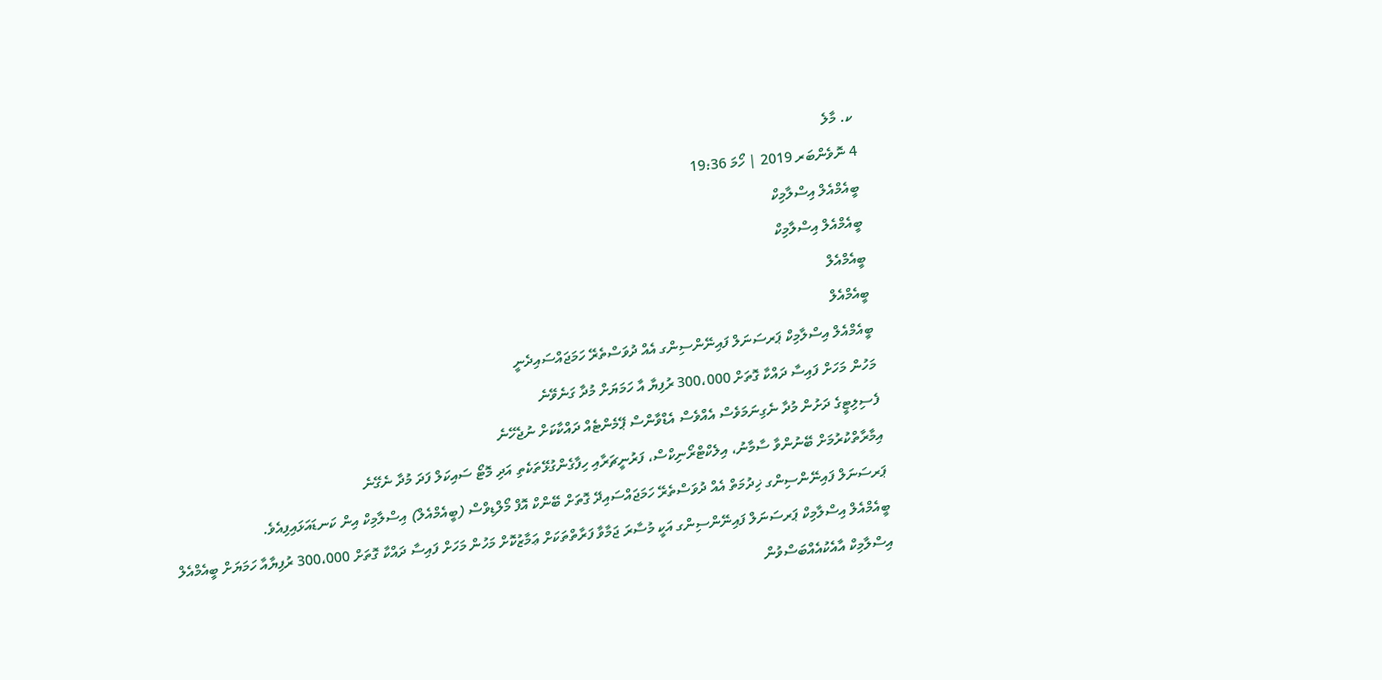ކ. މާލެ
4 ނޮވެންބަރ 2019 | ހޯމަ 19:36
ބީއެމްއެލް އިސްލާމިކް
ބީއެމްއެލް އިސްލާމިކް
ބީއެމްއެލް
ބީއެމްއެލް
ބީއެމްއެލް އިސްލާމިކް ޕަރސަނަލް ފައިނޭންސިންގ އެއް ދުވަސްތެރޭ ހަމަޖައްސައިދެނީ
މަހުން މަހަށް ފައިސާ ދައްކާ ގޮތަށް 300،000 ރުފިޔާ އާ ހަމަޔަށް މުދާ ގަނެވޭނެ
ފެސިލިޓީގެ ދަށުން މުދާ ނެގިނަމަވެސް އެއްވެސް އެޑްވާންސް ޕޭމެންޓެއް ދައްކާކަށް ނުޖެހޭނެ
އިމާރާތްކުރުމަށް ބޭނުންވާ ސާމާނު، އިލެކްޓްރޯނިކްސް، ފަރުނީޗަރާއި ހިފާގެންގުޅޭތަކެތި އަދި މޮޓޯ ސައިކަލް ފަދަ މުދާ ނެގޭނެ
ޕަރސަނަލް ފައިނޭންސިންގ ޚިދުމަތް އެއް ދުވަސްތެރޭ ހަމަޖައްސައިދޭ ގޮތަށް ބޭންކް އޮފް މޯލްޑިވްސް (ބީއެމްއެލް) އިސްލާމިކް އިން ކަނޑައަޅައިފިއެވެ.
ބީއެމްއެލް އިސްލާމިކް ޕަރސަނަލް ފައިނޭންސިންގ އަކީ މުސާރަ ޖަމާވާ ފަރާތްތަކަށް ޢަމާޒުކޮށް މަހުން މަހަށް ފައިސާ ދައްކާ ގޮތަށް 300،000 ރުފިޔާއާ ހަމަޔަށް ބީއެމްއެލް އިސްލާމިކް އާއެކުއެއްބަސްވުން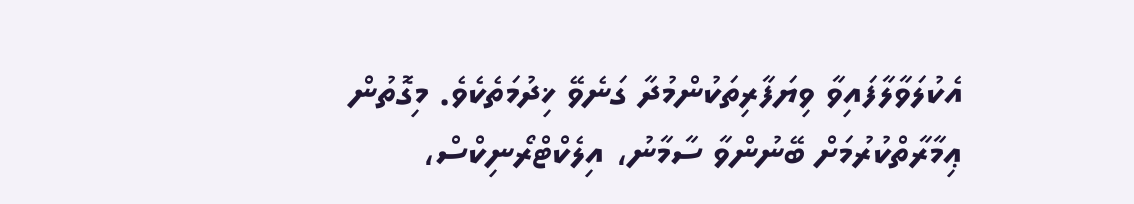އެކުލަވާލާފައިވާ ވިޔަފާރިތަކުންމުދާ ގަނެވޭ ޚިދުމަތެކެވެ. މިގޮތުން ޢިމާރާތްކުރުމަށް ބޭނުންވާ ސާމާނު، އިލެކްޓްރޯނިކްސް،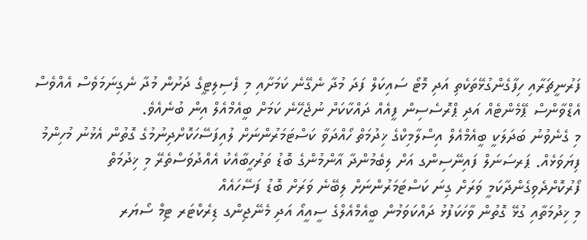ފަރުނީޗަރާއި ހިފާގެންގުޅޭތަކެތި އަދި މޮޓޯ ސައިކަލް ފަދަ މުދާ ނެގޭނެ ކަމަށާއި މި ފެސިލިޓީގެ ދަށުން މުދާ ނެގިނަމަވެސް އެއްވެސް އެޑްވާންސް ޕޭމެންޓެއް އަދި ޕްރޮސެސިން ފީއެއް ދައްކާކަށް ނުޖެހޭނެ ކަމަށް ބީއެމްއެލް އިން ބުނެއެވެ.
މި ގެނެވުނު ބަދަލަކީ ބީއެމްއެލް އިސްލާމިކްގެ ޚިދުމަތް ހޯއްދަވާ ކަސްޓަމަރުންނަށް ލުއިފަސޭހަކޮށްދިނުމުގެ ގޮތުން އެޅުނު މުހިންމު ފިޔަވަޅެއް. ޕަރސަނަލް ފައިނޭސިންގ އަށް ލިބެމުންދާ އާންމުންގެ ބޮޑު ތަރުހީބާއެކު އެއްދުވަސްތެރޭ މި ޚިދުމަތް ފޯރުކޮށްދެވިގެންދާކަމީ ވަރަށް ގިނަ ކަސްޓަމަރުންނަށް ލިބޭނެ ވަރަށް ބޮޑު ފަސޭހައެއް
މި ޚިދުމަތާއި ގުޅޭ ގޮތުން ވާހަކަފުޅު ދައްކަވަމުން ބީއެމްއެލްގެ ސީއީއޯ އަދި މެނޭޖިންގ ޑިރެކްޓަރ ޓިމް ސޯޔަރ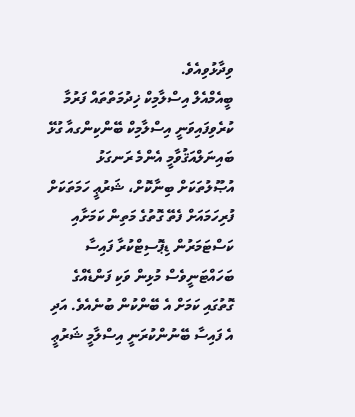ވިދާޅުވިއެވެ.
ބީއެމްއެލް އިސްލާމިކް ޚިދުމަތްތައް ފަރުމާ ކުރެވިފައިވަނީ އިސްލާމިކް ބޭންކިންގއާ ގުޅޭ ބައިނަލްއަޤުވާމީ އެންމެ ރަނގަޅު އުޞޫލުތަކަށް ބިނާކޮށް، ޝަރުޢީ ހަމަތަކަށް ފުރިހަމައަށް ފެތޭ ގޮތުގެ މަތިން ކަމަށާއި ކަސްޓަމަރުން ޑިޕޮސިޓްކުރާ ފައިސާ ބަހައްޓަނީވެސް މުޅިން ވަކި ފަންޑެއްގެ ގޮތުގައި ކަމަށް އެ ބޭންކުން ބުނެއެވެ. އަދި އެ ފައިސާ ބޭނުންކުރަނީ އިސްލާމީ ޝަރުޢީ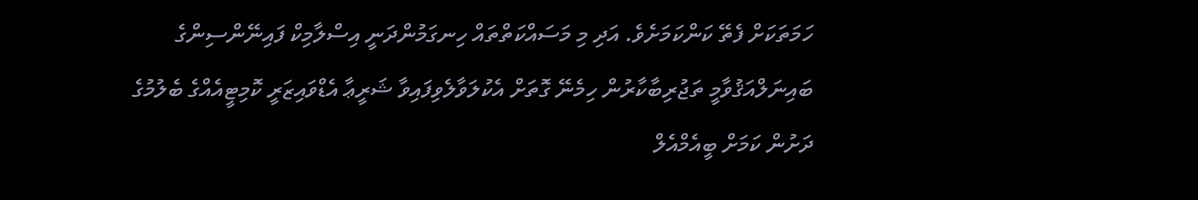ހަމަތަކަށް ފެތޭ ކަންކަމަށެވެ. އަދި މި މަސައްކަތްތައް ހިނގަމުންދަނީ އިސްލާމިކް ފައިނޭންސިންގެ ބައިނަލްއަޤުވާމީ ތަޖުރިބާކާރުން ހިމެނޭ ގޮތަށް އެކުލަވާލެވިފައިވާ ޝަރީޢާ އެޑްވައިޒަރީ ކޮމިޓީއެއްގެ ބެލުމުގެ ދަށުން ކަމަށް ބީއެމްއެލް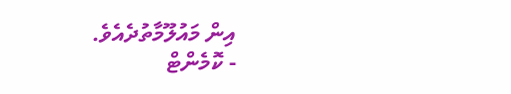އިން މައުލޫމާތުދެއެވެ.
- ކޮމެންޓް